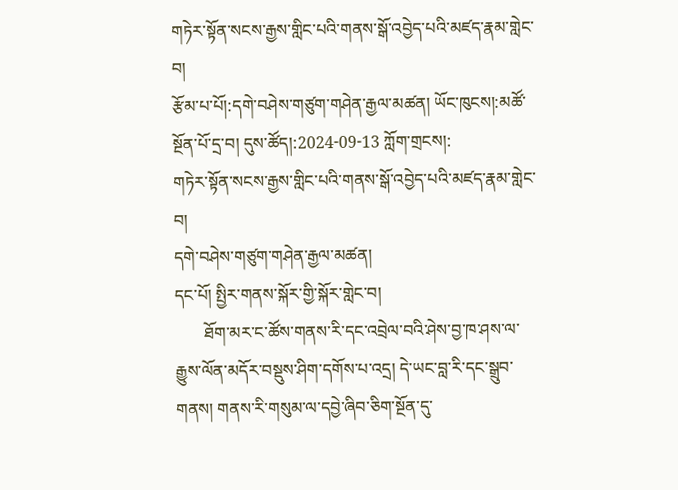གཏེར་སྟོན་སངས་རྒྱས་གླིང་པའི་གནས་སྒོ་འབྱེད་པའི་མཛད་རྣམ་གླེང་བ།
རྩོམ་པ་པོ།:དགེ་བཤེས་གཙུག་གཤེན་རྒྱལ་མཚན། ཡོང་ཁུངས།:མཚོ་སྔོན་པོ་དྲ་བ། དུས་ཚོད།:2024-09-13 ཀློག་གྲངས།:
གཏེར་སྟོན་སངས་རྒྱས་གླིང་པའི་གནས་སྒོ་འབྱེད་པའི་མཛད་རྣམ་གླེང་བ།
དགེ་བཤེས་གཙུག་གཤེན་རྒྱལ་མཚན།
དང་པོ། སྤྱིར་གནས་སྐོར་གྱི་སྐོར་གླེང་བ།
       ཐོག་མར་ང་ཚོས་གནས་རི་དང་འབྲེལ་བའི་ཤེས་བྱ་ཁ་ཤས་ལ་རྒྱུས་ལོན་མདོར་བསྡུས་ཤིག་དགོས་པ་འདྲ། དེ་ཡང་བླ་རི་དང་སྒྲུབ་གནས། གནས་རི་གསུམ་ལ་དབྱེ་ཞིབ་ཅིག་སྔོན་དུ་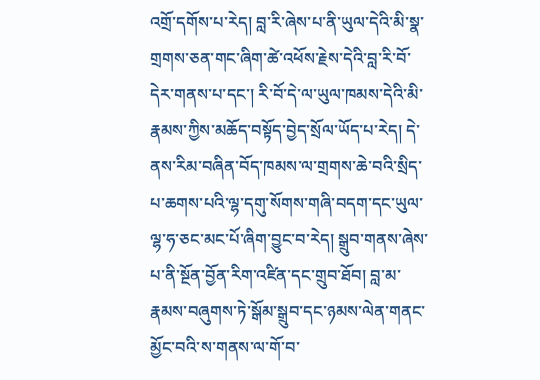འགྲོ་དགོས་པ་རེད། བླ་རི་ཞེས་པ་ནི་ཡུལ་དེའི་མི་སྣ་གྲགས་ཅན་གང་ཞིག་ཚེ་འཕོས་རྗེས་དེའི་བླ་རི་བོ་དེར་གནས་པ་དང་། རི་བོ་དེ་ལ་ཡུལ་ཁམས་དེའི་མི་རྣམས་ཀྱིས་མཆོད་བསྟོད་བྱེད་སྲོལ་ཡོད་པ་རེད། དེ་ནས་རིམ་བཞིན་བོད་ཁམས་ལ་གྲགས་ཆེ་བའི་སྲིད་པ་ཆགས་པའི་ལྷ་དགུ་སོགས་གཞི་བདག་དང་ཡུལ་ལྷ་ཧ་ཅང་མང་པོ་ཞིག་བྱུང་བ་རེད། སྒྲུབ་གནས་ཞེས་པ་ནི་སྔོན་བྱོན་རིག་འཛིན་དང་གྲུབ་ཐོབ། བླ་མ་རྣམས་བཞུགས་ཏེ་སྒོམ་སྒྲུབ་དང་ཉམས་ལེན་གནང་མྱོང་བའི་ས་གནས་ལ་གོ་བ་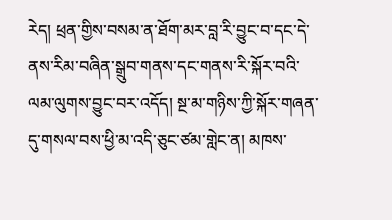རེད། ཕྲན་གྱིས་བསམ་ན་ཐོག་མར་བླ་རི་བྱུང་བ་དང་དེ་ནས་རིམ་བཞིན་སྒྲུབ་གནས་དང་གནས་རི་སྐོར་བའི་ལམ་ལུགས་བྱུང་བར་འདོད། སྔ་མ་གཉིས་ཀྱི་སྐོར་གཞན་དུ་གསལ་བས་ཕྱི་མ་འདི་ཅུང་ཙམ་གླེང་ན། མཁས་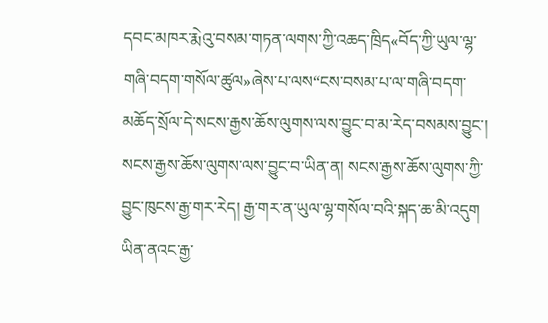དབང་མཁར་རྨེའུ་བསམ་གཏན་ལགས་ཀྱི་འཆད་ཁྲིད«བོད་ཀྱི་ཡུལ་ལྷ་གཞི་བདག་གསོལ་ཚུལ»ཞེས་པ་ལས“ངས་བསམ་པ་ལ་གཞི་བདག་མཆོད་སྲོལ་དེ་སངས་རྒྱས་ཆོས་ལུགས་ལས་བྱུང་བ་མ་རེད་བསམས་བྱུང་། སངས་རྒྱས་ཆོས་ལུགས་ལས་བྱུང་བ་ཡིན་ན། སངས་རྒྱས་ཆོས་ལུགས་ཀྱི་བྱུང་ཁུངས་རྒྱ་གར་རེད། རྒྱ་གར་ན་ཡུལ་ལྷ་གསོལ་བའི་སྐད་ཆ་མི་འདུག ཡིན་ནའང་རྒྱ་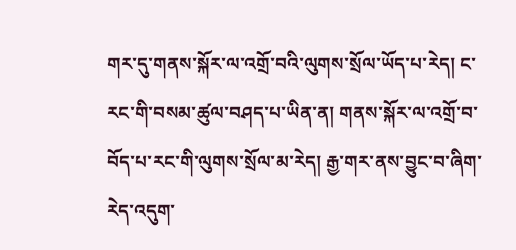གར་དུ་གནས་སྐོར་ལ་འགྲོ་བའི་ལུགས་སྲོལ་ཡོད་པ་རེད། ང་རང་གི་བསམ་ཚུལ་བཤད་པ་ཡིན་ན། གནས་སྐོར་ལ་འགྲོ་བ་བོད་པ་རང་གི་ལུགས་སྲོལ་མ་རེད། རྒྱ་གར་ནས་བྱུང་བ་ཞིག་རེད་འདུག་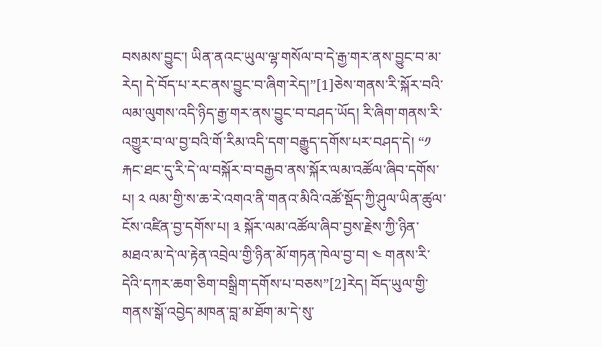བསམས་བྱུང་། ཡིན་ནའང་ཡུལ་ལྷ་གསོལ་བ་དེ་རྒྱ་གར་ནས་བྱུང་བ་མ་རེད། དེ་བོད་པ་རང་ནས་བྱུང་བ་ཞིག་རེད།”[1]ཅེས་གནས་རི་སྐོར་བའི་ལམ་ལུགས་འདི་ཉིད་རྒྱ་གར་ནས་བྱུང་བ་བཤད་ཡོད། རི་ཞིག་གནས་རི་འགྱུར་བ་ལ་བྱ་བའི་གོ་རིམ་འདི་དག་བརྒྱུད་དགོས་པར་བཤད་དེ། “༡ རྐང་ཐང་དུ་རི་དེ་ལ་བསྐོར་བ་བརྒྱབ་ནས་སྐོར་ལམ་འཚོལ་ཞིབ་དགོས་པ། ༢ ལམ་གྱི་ས་ཆ་རེ་འགའ་ནི་གནའ་མིའི་འཚོ་སྡོད་ཀྱི་ཤུལ་ཡིན་ཚུལ་ངོས་འཛིན་བྱ་དགོས་པ། ༣ སྐོར་ལམ་འཚོལ་ཞིབ་བྱས་རྗེས་ཀྱི་ཉིན་མཐའ་མ་དེ་ལ་རྟེན་འབྲེལ་གྱི་ཉིན་མོ་གཏན་ཁེལ་བྱ་བ། ༤ གནས་རི་དེའི་དཀར་ཆག་ཅིག་བསྒྲིག་དགོས་པ་བཅས”[2]རེད། བོད་ཡུལ་གྱི་གནས་སྒོ་འབྱེད་མཁན་བླ་མ་ཐོག་མ་དེ་སུ་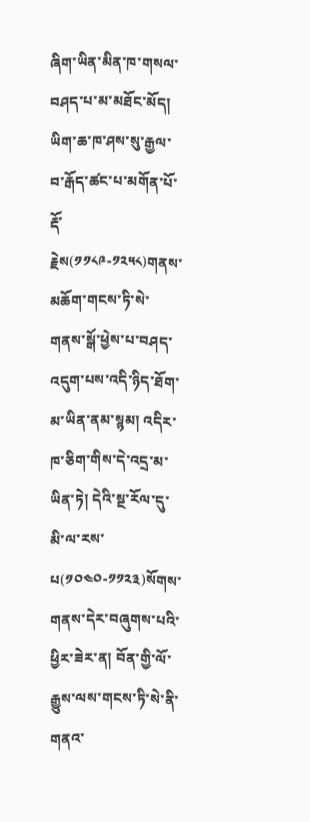ཞིག་ཡིན་མིན་ཁ་གསལ་བཤད་པ་མ་མཐོང་མོད། ཡིག་ཆ་ཁ་ཤས་སུ་རྒྱལ་བ་རྒོད་ཚང་པ་མགོན་པོ་རྡོ་རྗེས(༡༡༨༩-༡༢༥༨)གནས་མཆོག་གངས་ཏི་སེ་གནས་སྒོ་ཕྱེས་པ་བཤད་འདུག་པས་འདི་ཉིད་ཐོག་མ་ཡིན་ནམ་སྙམ། འདིར་ཁ་ཅིག་གིས་དེ་འདྲ་མ་ཡིན་ཏེ། དེའི་སྔ་རོལ་དུ་མི་ལ་རས་པ(༡༠༤༠-༡༡༢༣)སོགས་གནས་དེར་བཞུགས་པའི་ཕྱིར་ཟེར་ན། བོན་གྱི་ལོ་རྒྱུས་ལས་གངས་ཏི་སེ་ནི་གནའ་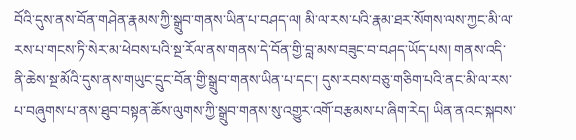བོའི་དུས་ནས་བོན་གཤེན་རྣམས་ཀྱི་སྒྲུབ་གནས་ཡིན་པ་བཤད་ལ། མི་ལ་རས་པའི་རྣམ་ཐར་སོགས་ལས་ཀྱང་མི་ལ་རས་པ་གངས་ཏི་སེར་མ་ཕེབས་པའི་སྔ་རོལ་ནས་གནས་དེ་བོན་གྱི་བླ་མས་བཟུང་བ་བཤད་ཡོད་པས། གནས་འདི་ནི་ཆེས་སྔ་མོའི་དུས་ནས་གཡུང་དྲུང་བོན་གྱི་སྒྲུབ་གནས་ཡིན་པ་དང་། དུས་རབས་བཅུ་གཅིག་པའི་ནང་མི་ལ་རས་པ་བཞུགས་པ་ནས་ཐུབ་བསྟན་ཆོས་ལུགས་ཀྱི་སྒྲུབ་གནས་སུ་འགྱུར་འགོ་བརྩམས་པ་ཞིག་རེད། ཡིན་ནའང་སྐབས་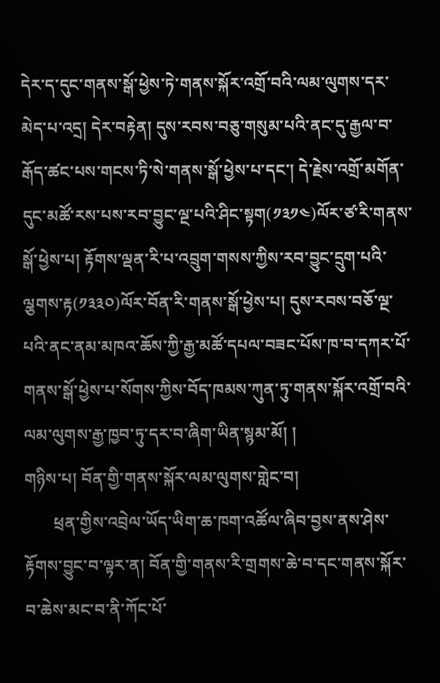དེར་ད་དུང་གནས་སྒོ་ཕྱེས་ཏེ་གནས་སྐོར་འགྲོ་བའི་ལམ་ལུགས་དར་མེད་པ་འདྲ། དེར་བརྟེན། དུས་རབས་བཅུ་གསུམ་པའི་ནང་དུ་རྒྱལ་བ་རྒོད་ཚང་པས་གངས་ཏི་སེ་གནས་སྒོ་ཕྱེས་པ་དང་། དེ་རྗེས་འགྲོ་མགོན་དུང་མཚོ་རས་པས་རབ་བྱུང་ལྔ་པའི་ཤིང་སྟག(༡༣༡༤)ལོར་ཙ་རི་གནས་སྒོ་ཕྱེས་པ། རྟོགས་ལྡན་རི་པ་འབྲུག་གསས་ཀྱིས་རབ་བྱུང་དྲུག་པའི་ལྕགས་རྟ(༡༣༣༠)ལོར་བོན་རི་གནས་སྒོ་ཕྱེས་པ། དུས་རབས་བཅོ་ལྔ་པའི་ནང་ནམ་མཁའ་ཆོས་ཀྱི་རྒྱ་མཚོ་དཔལ་བཟང་པོས་ཁ་བ་དཀར་པོ་གནས་སྒོ་ཕྱེས་པ་སོགས་ཀྱིས་བོད་ཁམས་ཀུན་ཏུ་གནས་སྐོར་འགྲོ་བའི་ལམ་ལུགས་རྒྱ་ཁྱབ་ཏུ་དར་བ་ཞིག་ཡིན་སྙམ་མོ། །
གཉིས་པ། བོན་གྱི་གནས་སྐོར་ལམ་ལུགས་གླེང་བ།
       ཕྲན་གྱིས་འབྲེལ་ཡོད་ཡིག་ཆ་ཁག་འཚོལ་ཞིབ་བྱས་ནས་ཤེས་རྟོགས་བྱུང་བ་ལྟར་ན། བོན་གྱི་གནས་རི་གྲགས་ཆེ་བ་དང་གནས་སྐོར་བ་ཆེས་མང་བ་ནི་ཀོང་པོ་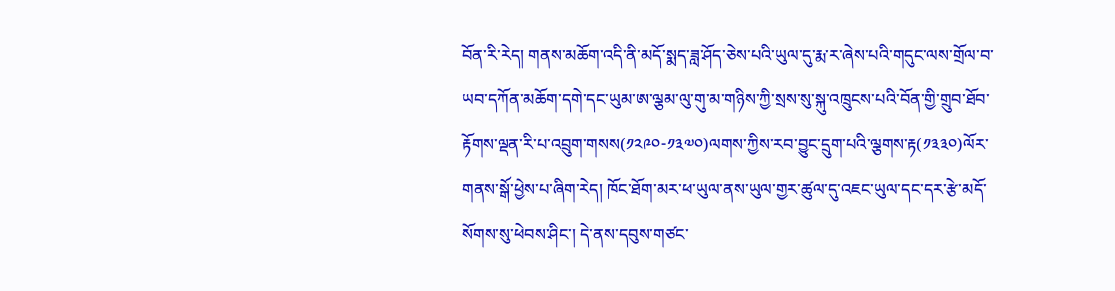བོན་རི་རེད། གནས་མཆོག་འདི་ནི་མདོ་སྨད་ཟླ་ཤོད་ཅེས་པའི་ཡུལ་དུ་རྨ་ར་ཞེས་པའི་གདུང་ལས་གྲོལ་བ་ཡབ་དཀོན་མཆོག་དགེ་དང་ཡུམ་ཨ་ལྕམ་ལུ་གུ་མ་གཉིས་ཀྱི་སྲས་སུ་སྐུ་འཁྲུངས་པའི་བོན་གྱི་གྲུབ་ཐོབ་རྟོགས་ལྡན་རི་པ་འབྲུག་གསས(༡༢༩༠-༡༣༧༠)ལགས་ཀྱིས་རབ་བྱུང་དྲུག་པའི་ལྕགས་རྟ(༡༣༣༠)ལོར་གནས་སྒོ་ཕྱེས་པ་ཞིག་རེད། ཁོང་ཐོག་མར་ཕ་ཡུལ་ནས་ཡུལ་གྱར་ཚུལ་དུ་འཇང་ཡུལ་དང་དར་རྩེ་མདོ་སོགས་སུ་ཕེབས་ཤིང་། དེ་ནས་དབུས་གཙང་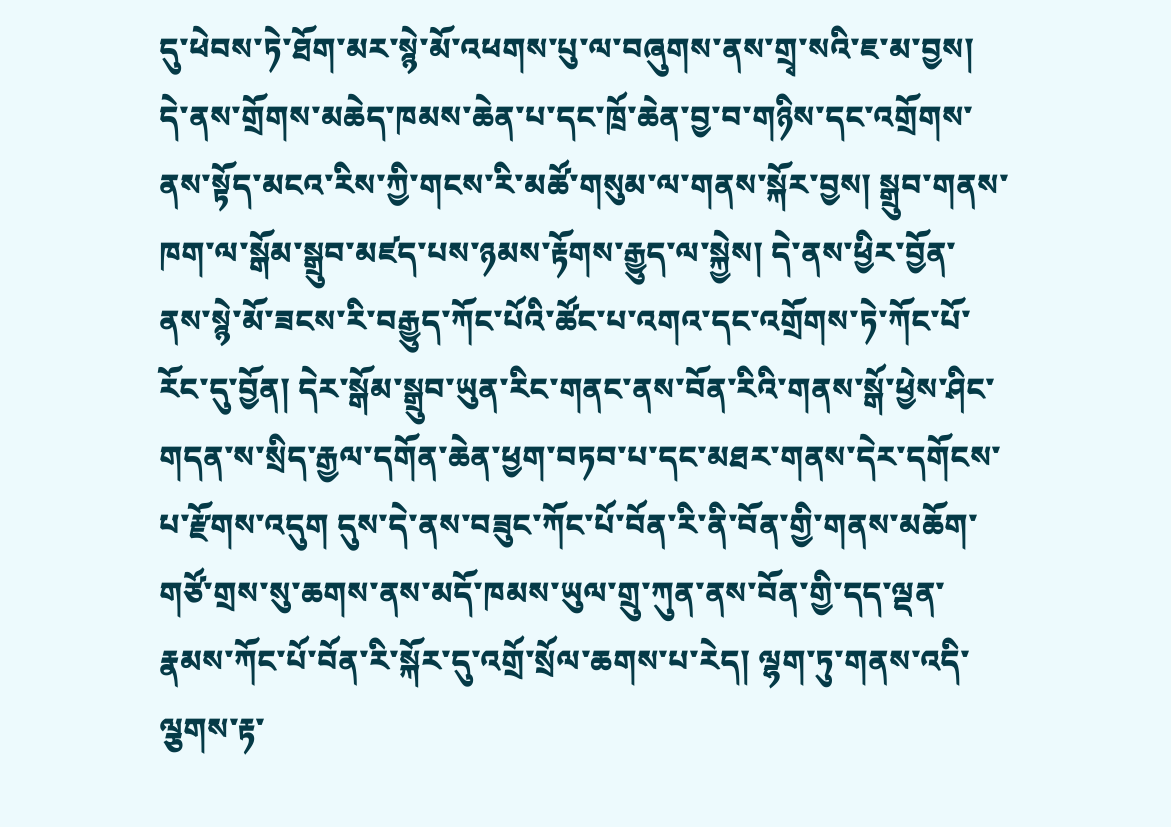དུ་ཕེབས་ཏེ་ཐོག་མར་སྙེ་མོ་འཕགས་པུ་ལ་བཞུགས་ནས་གྲྭ་སའི་ཇ་མ་བྱས། དེ་ནས་གྲོགས་མཆེད་ཁམས་ཆེན་པ་དང་ཁྲོ་ཆེན་བྱ་བ་གཉིས་དང་འགྲོགས་ནས་སྟོད་མངའ་རིས་ཀྱི་གངས་རི་མཚོ་གསུམ་ལ་གནས་སྐོར་བྱས། སྒྲུབ་གནས་ཁག་ལ་སྒོམ་སྒྲུབ་མཛད་པས་ཉམས་རྟོགས་རྒྱུད་ལ་སྐྱེས། དེ་ནས་ཕྱིར་བྱོན་ནས་སྙེ་མོ་ཟངས་རི་བརྒྱུད་ཀོང་པོའི་ཚོང་པ་འགའ་དང་འགྲོགས་ཏེ་ཀོང་པོ་རོང་དུ་བྱོན། དེར་སྒོམ་སྒྲུབ་ཡུན་རིང་གནང་ནས་བོན་རིའི་གནས་སྒོ་ཕྱེས་ཤིང་གདན་ས་སྲིད་རྒྱལ་དགོན་ཆེན་ཕྱག་བཏབ་པ་དང་མཐར་གནས་དེར་དགོངས་པ་རྫོགས་འདུག དུས་དེ་ནས་བཟུང་ཀོང་པོ་བོན་རི་ནི་བོན་གྱི་གནས་མཆོག་གཙོ་གྲས་སུ་ཆགས་ནས་མདོ་ཁམས་ཡུལ་གྲུ་ཀུན་ནས་བོན་གྱི་དད་ལྡན་རྣམས་ཀོང་པོ་བོན་རི་སྐོར་དུ་འགྲོ་སྲོལ་ཆགས་པ་རེད། ལྷག་ཏུ་གནས་འདི་ལྕགས་རྟ་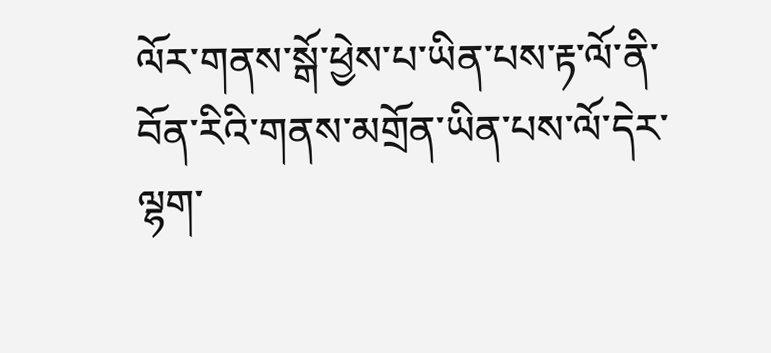ལོར་གནས་སྒོ་ཕྱེས་པ་ཡིན་པས་རྟ་ལོ་ནི་བོན་རིའི་གནས་མགྲོན་ཡིན་པས་ལོ་དེར་ལྷག་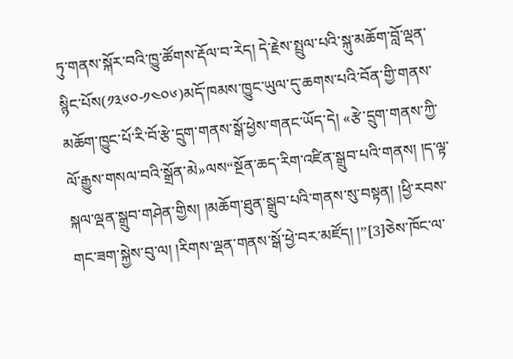ཏུ་གནས་སྐོར་བའི་ཁྱུ་ཚོགས་རྡོལ་བ་རེད། དེ་རྗེས་སྤྲུལ་པའི་སྐུ་མཆོག་བློ་ལྡན་སྙིང་པོས(༡༣༦༠-༡༤༠༦)མདོ་ཁམས་ཁྱུང་ཡུལ་དུ་ཆགས་པའི་བོན་གྱི་གནས་མཆོག་ཁྱུང་པོ་རི་བོ་རྩེ་དྲུག་གནས་སྒོ་ཕྱེས་གནང་ཡོད་དེ། «རྩེ་དྲུག་གནས་ཀྱི་ལོ་རྒྱུས་གསལ་བའི་སྒྲོན་མེ»ལས“སྔོན་ཆད་རིག་འཛིན་སྒྲུབ་པའི་གནས། །ད་ལྟ་སྐལ་ལྡན་སྒྲུབ་གཤེན་གྱིས། །མཆོག་ཐུན་སྒྲུབ་པའི་གནས་སུ་བསྟན། །ཕྱི་རབས་གང་ཟག་སྐྱེས་བུ་ལ། །རིགས་ལྡན་གནས་སྒོ་ཕྱེ་བར་མཛོད། །”[3]ཅེས་ཁོང་ལ་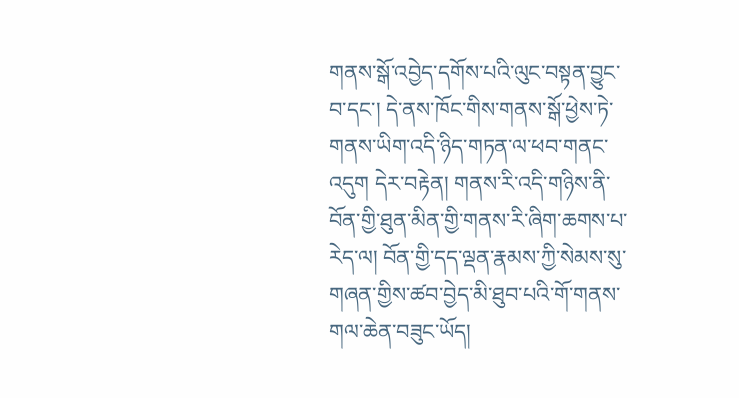གནས་སྒོ་འབྱེད་དགོས་པའི་ལུང་བསྟན་བྱུང་བ་དང་། དེ་ནས་ཁོང་གིས་གནས་སྒོ་ཕྱེས་ཏེ་གནས་ཡིག་འདི་ཉིད་གཏན་ལ་ཕབ་གནང་འདུག དེར་བརྟེན། གནས་རི་འདི་གཉིས་ནི་བོན་གྱི་ཐུན་མིན་གྱི་གནས་རི་ཞིག་ཆགས་པ་རེད་ལ། བོན་གྱི་དད་ལྡན་རྣམས་ཀྱི་སེམས་སུ་གཞན་གྱིས་ཚབ་བྱེད་མི་ཐུབ་པའི་གོ་གནས་གལ་ཆེན་བཟུང་ཡོད།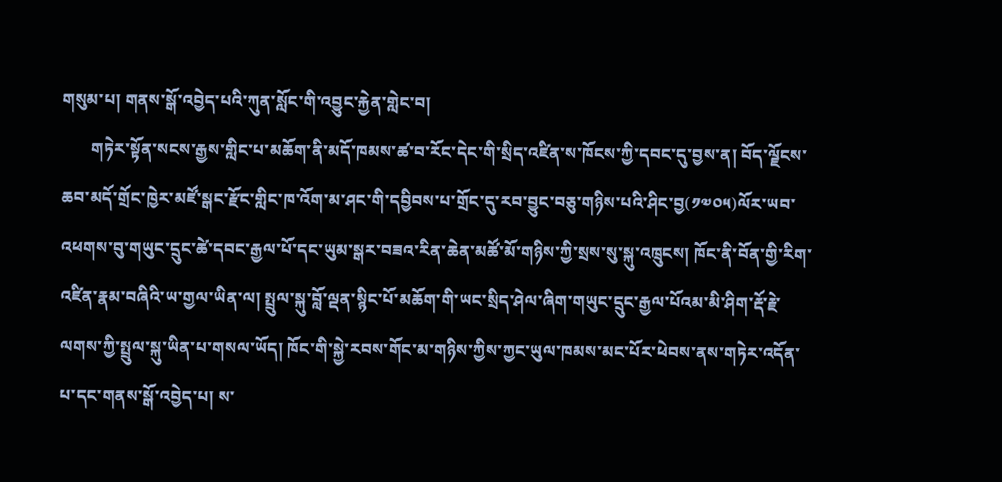གསུམ་པ། གནས་སྒོ་འབྱེད་པའི་ཀུན་སློང་གི་འབྱུང་རྐྱེན་གླེང་བ།
       གཏེར་སྟོན་སངས་རྒྱས་གླིང་པ་མཆོག་ནི་མདོ་ཁམས་ཚ་བ་རོང་དེང་གི་སྲིད་འཛིན་ས་ཁོངས་ཀྱི་དབང་དུ་བྱས་ན། བོད་ལྗོངས་ཆབ་མདོ་གྲོང་ཁྱེར་མཛོ་སྒང་རྫོང་གླིང་ཁ་འོག་མ་ཤང་གི་དབྱིབས་པ་གྲོང་དུ་རབ་བྱུང་བཅུ་གཉིས་པའི་ཤིང་བྱ(༡༧༠༥)ལོར་ཡབ་འཕགས་བུ་གཡུང་དྲུང་ཚེ་དབང་རྒྱལ་པོ་དང་ཡུམ་སྒར་བཟའ་རིན་ཆེན་མཚོ་མོ་གཉིས་ཀྱི་སྲས་སུ་སྐུ་འཁྲུངས། ཁོང་ནི་བོན་གྱི་རིག་འཛིན་རྣམ་བཞིའི་ཡ་གྱལ་ཡིན་ལ། སྤྲུལ་སྐུ་བློ་ལྡན་སྙིང་པོ་མཆོག་གི་ཡང་སྲིད་ཤེལ་ཞིག་གཡུང་དྲུང་རྒྱལ་པོའམ་མི་ཤིག་རྡོ་རྗེ་ལགས་ཀྱི་སྤྲུལ་སྐུ་ཡིན་པ་གསལ་ཡོད། ཁོང་གི་སྐྱེ་རབས་གོང་མ་གཉིས་ཀྱིས་ཀྱང་ཡུལ་ཁམས་མང་པོར་ཕེབས་ནས་གཏེར་འདོན་པ་དང་གནས་སྒོ་འབྱེད་པ། ས་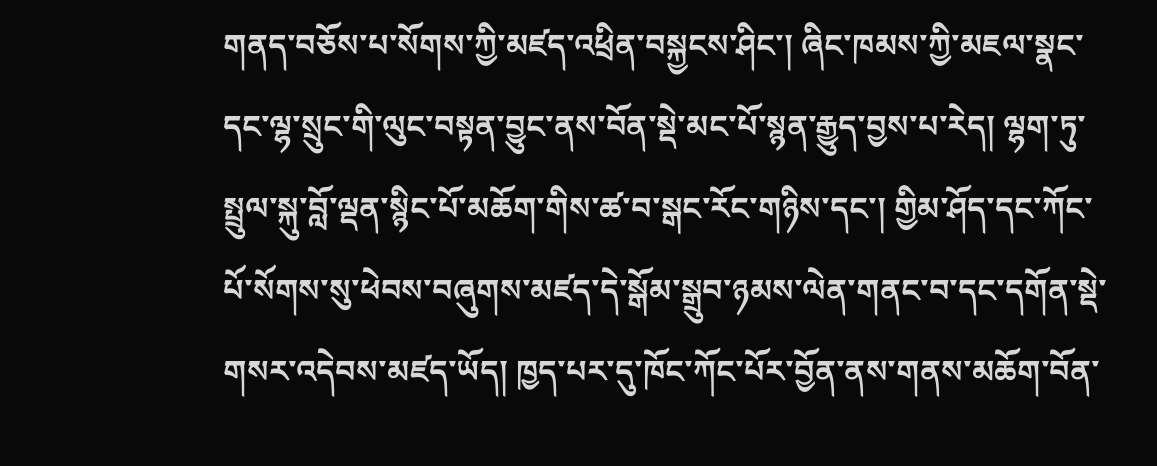གནད་བཅོས་པ་སོགས་ཀྱི་མཛད་འཕྲིན་བསྐྱངས་ཤིང་། ཞིང་ཁམས་ཀྱི་མཇལ་སྣང་དང་ལྷ་སྲུང་གི་ལུང་བསྟན་བྱུང་ནས་བོན་སྡེ་མང་པོ་སྙན་རྒྱུད་བྱས་པ་རེད། ལྷག་ཏུ་སྤྲུལ་སྐུ་བློ་ལྡན་སྙིང་པོ་མཆོག་གིས་ཚ་བ་སྒང་རོང་གཉིས་དང་། གྱིམ་ཤོད་དང་ཀོང་པོ་སོགས་སུ་ཕེབས་བཞུགས་མཛད་དེ་སྒོམ་སྒྲུབ་ཉམས་ལེན་གནང་བ་དང་དགོན་སྡེ་གསར་འདེབས་མཛད་ཡོད། ཁྱད་པར་དུ་ཁོང་ཀོང་པོར་བྱོན་ནས་གནས་མཆོག་བོན་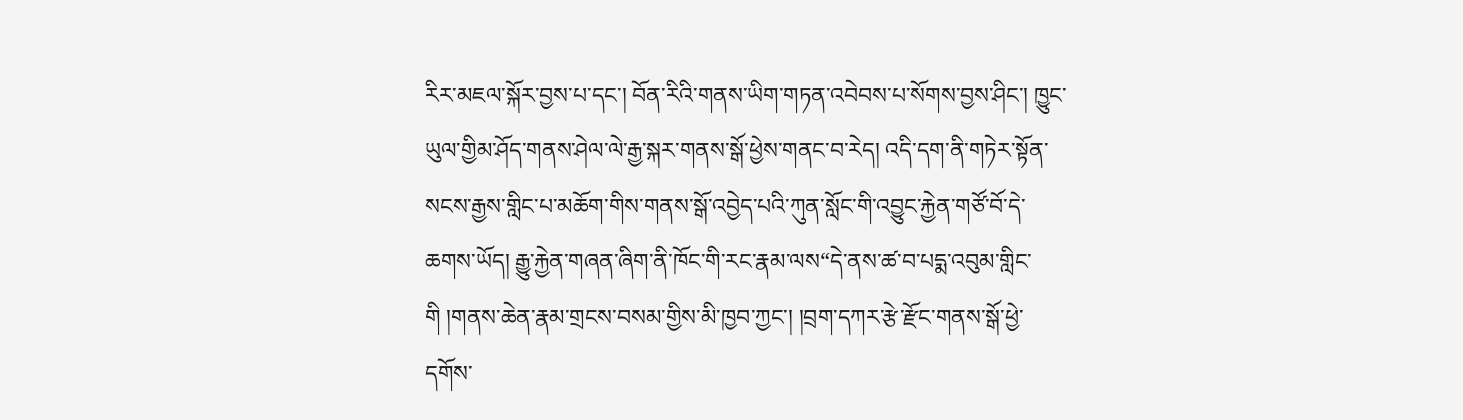རིར་མཇལ་སྐོར་བྱས་པ་དང་། བོན་རིའི་གནས་ཡིག་གཏན་འབེབས་པ་སོགས་བྱས་ཤིང་། ཁྱུང་ཡུལ་གྱིམ་ཤོད་གནས་ཤེལ་ལེ་རྒྱ་སྐར་གནས་སྒོ་ཕྱེས་གནང་བ་རེད། འདི་དག་ནི་གཏེར་སྟོན་སངས་རྒྱས་གླིང་པ་མཆོག་གིས་གནས་སྒོ་འབྱེད་པའི་ཀུན་སློང་གི་འབྱུང་རྐྱེན་གཙོ་བོ་དེ་ཆགས་ཡོད། རྒྱུ་རྐྱེན་གཞན་ཞིག་ནི་ཁོང་གི་རང་རྣམ་ལས“དེ་ནས་ཚ་བ་པདྨ་འབུམ་གླིང་གི །གནས་ཆེན་རྣམ་གྲངས་བསམ་གྱིས་མི་ཁྱབ་ཀྱང་། །བྲག་དཀར་རྩེ་རྫོང་གནས་སྒོ་ཕྱེ་དགོས་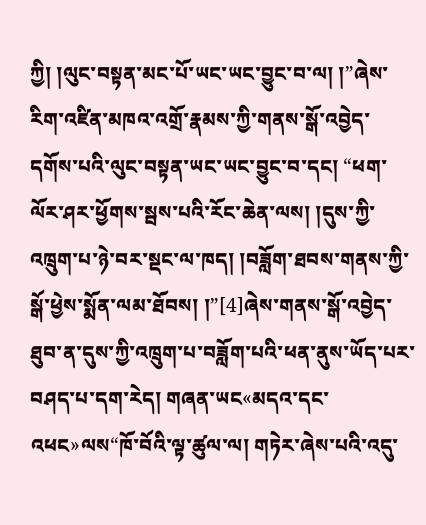ཀྱི། །ལུང་བསྟན་མང་པོ་ཡང་ཡང་བྱུང་བ་ལ། །”ཞེས་རིག་འཛིན་མཁའ་འགྲོ་རྣམས་ཀྱི་གནས་སྒོ་འབྱེད་དགོས་པའི་ལུང་བསྟན་ཡང་ཡང་བྱུང་བ་དང། “ཕག་ལོར་ཤར་ཕྱོགས་སྦས་པའི་རོང་ཆེན་ལས། །དུས་ཀྱི་འཁྲུག་པ་ཉེ་བར་སྡང་ལ་ཁད། །བཟློག་ཐབས་གནས་ཀྱི་སྒོ་ཕྱེས་སྨོན་ལམ་ཐོབས། །”[4]ཞེས་གནས་སྒོ་འབྱེད་ཐུབ་ན་དུས་ཀྱི་འཁྲུག་པ་བཟློག་པའི་ཕན་ནུས་ཡོད་པར་བཤད་པ་དག་རེད། གཞན་ཡང«མདའ་དང་འཕང»ལས“ཁོ་བོའི་ལྟ་ཚུལ་ལ། གཏེར་ཞེས་པའི་འདུ་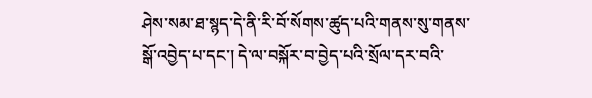ཤེས་སམ་ཐ་སྙད་དེ་ནི་རི་བོ་སོགས་ཚུད་པའི་གནས་སུ་གནས་སྒོ་འབྱེད་པ་དང་། དེ་ལ་བསྐོར་བ་བྱེད་པའི་སྲོལ་དར་བའི་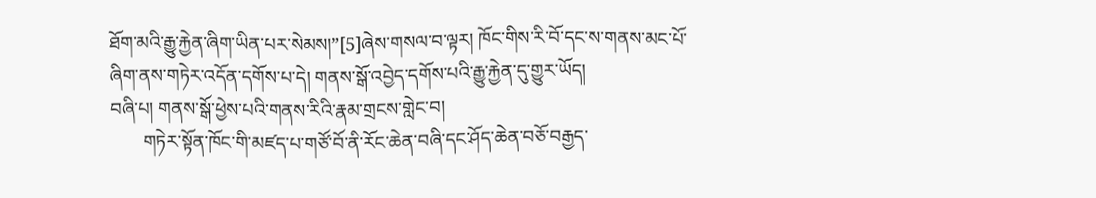ཐོག་མའི་རྒྱུ་རྐྱེན་ཞིག་ཡིན་པར་སེམས།”[5]ཞེས་གསལ་བ་ལྟར། ཁོང་གིས་རི་བོ་དང་ས་གནས་མང་པོ་ཞིག་ནས་གཏེར་འདོན་དགོས་པ་དེ། གནས་སྒོ་འབྱེད་དགོས་པའི་རྒྱུ་རྐྱེན་དུ་གྱུར་ཡོད།
བཞི་པ། གནས་སྒོ་ཕྱེས་པའི་གནས་རིའི་རྣམ་གྲངས་གླེང་བ།
       གཏེར་སྟོན་ཁོང་གི་མཛད་པ་གཙོ་བོ་ནི་རོང་ཆེན་བཞི་དང་ཤོད་ཆེན་བཅོ་བརྒྱད་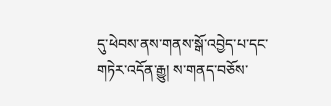དུ་ཕེབས་ནས་གནས་སྒོ་འབྱེད་པ་དང་གཏེར་འདོན་རྒྱུ། ས་གནད་བཅོས་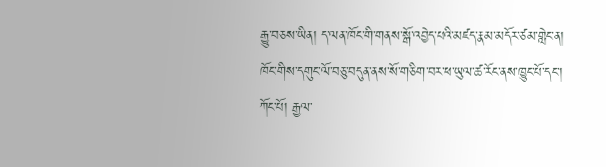རྒྱུ་བཅས་ཡིན། ད་ལན་ཁོང་གི་གནས་སྒོ་འབྱེད་པའི་མཛད་རྣམ་མདོར་ཙམ་གླེང་ན། ཁོང་གིས་དགུང་ལོ་བཅུ་བདུན་ནས་སོ་གཅིག་བར་ཕ་ཡུལ་ཚ་རོང་ནས་ཁྱུང་པོ་དང་། ཀོང་པོ། རྒྱལ་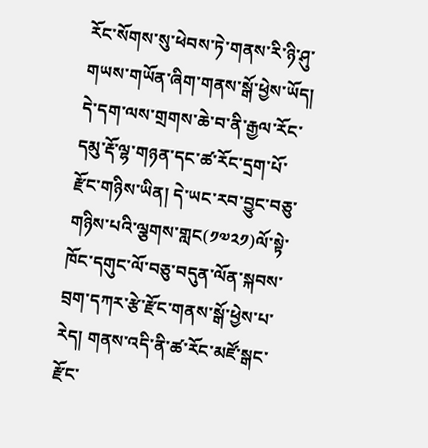རོང་སོགས་སུ་ཕེབས་ཏེ་གནས་རི་ཉི་ཤུ་གཡས་གཡོན་ཞིག་གནས་སྒོ་ཕྱེས་ཡོད། དེ་དག་ལས་གྲགས་ཆེ་བ་ནི་རྒྱལ་རོང་དམུ་རྡོ་ལྷ་གཉན་དང་ཚ་རོང་དྲག་པོ་རྫོང་གཉིས་ཡིན། དེ་ཡང་རབ་བྱུང་བཅུ་གཉིས་པའི་ལྕགས་གླང(༡༧༢༡)ལོ་སྟེ་ཁོང་དགུང་ལོ་བཅུ་བདུན་ལོན་སྐབས་བྲག་དཀར་རྩེ་རྫོང་གནས་སྒོ་ཕྱེས་པ་རེད། གནས་འདི་ནི་ཚ་རོང་མཛོ་སྒང་རྫོང་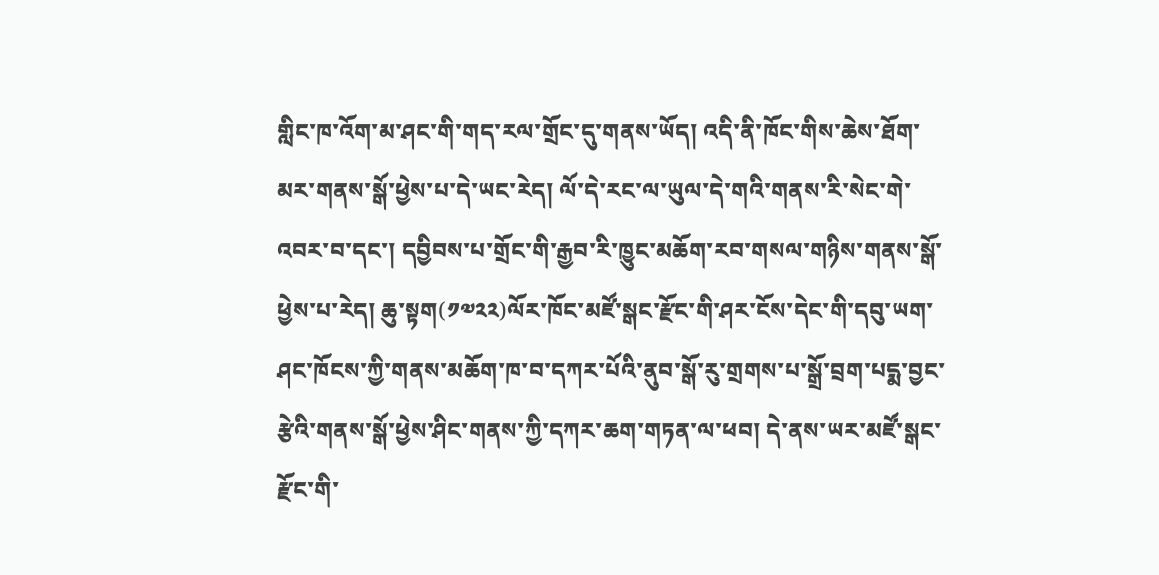གླིང་ཁ་འོག་མ་ཤང་གི་གད་རལ་གྲོང་དུ་གནས་ཡོད། འདི་ནི་ཁོང་གིས་ཆེས་ཐོག་མར་གནས་སྒོ་ཕྱེས་པ་དེ་ཡང་རེད། ལོ་དེ་རང་ལ་ཡུལ་དེ་གའི་གནས་རི་སེང་གེ་འབར་བ་དང་། དབྱིབས་པ་གྲོང་གི་རྒྱབ་རི་ཁྱུང་མཆོག་རབ་གསལ་གཉིས་གནས་སྒོ་ཕྱེས་པ་རེད། ཆུ་སྟག(༡༧༢༢)ལོར་ཁོང་མཛོ་སྒང་རྫོང་གི་ཤར་ངོས་དེང་གི་དབུ་ཡག་ཤང་ཁོངས་ཀྱི་གནས་མཆོག་ཁ་བ་དཀར་པོའི་ནུབ་སྒོ་རུ་གྲགས་པ་སྒྲོ་བྲག་པདྨ་བྱང་རྩེའི་གནས་སྒོ་ཕྱེས་ཤིང་གནས་ཀྱི་དཀར་ཆག་གཏན་ལ་ཕབ། དེ་ནས་ཡར་མཛོ་སྒང་རྫོང་གི་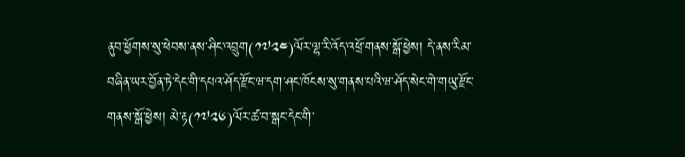ནུབ་ཕྱོགས་སུ་ཕེབས་ནས་ཤིང་འབྲུག(༡༧༢༤)ལོར་ལྷ་རི་འོད་འཕྲོ་གནས་སྒོ་ཕྱེས། དེ་ནས་རིམ་བཞིན་ཡར་བྱོན་ཏེ་དེང་གི་དཔའ་ཤོད་རྫོང་ཝ་དག་ཤང་ཁོངས་སུ་གནས་པའི་ཝ་ཤོད་སེང་གེ་གཡུ་རྫོང་གནས་སྒོ་ཕྱེས། མེ་རྟ(༡༧༢༦)ལོར་ཚ་བ་སྒང་དེང་གི་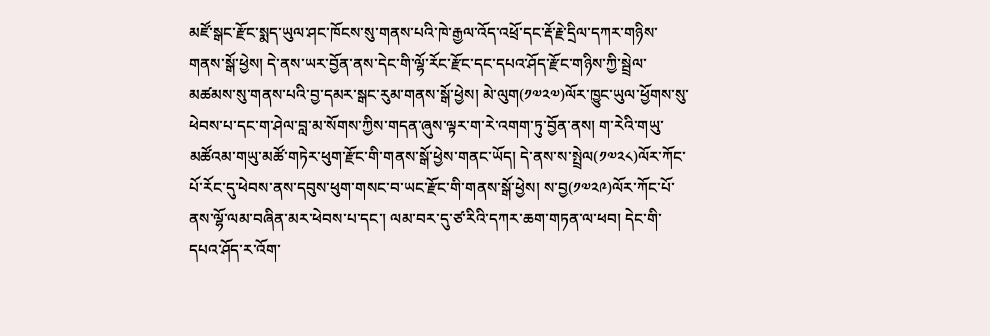མཛོ་སྒང་རྫོང་སྨད་ཡུལ་ཤང་ཁོངས་སུ་གནས་པའི་ཁེ་རྒྱལ་འོད་འཕྲོ་དང་རྡོ་རྗེ་དྲིལ་དཀར་གཉིས་གནས་སྒོ་ཕྱེས། དེ་ནས་ཡར་བྱོན་ནས་དེང་གི་ལྷོ་རོང་རྫོང་དང་དཔའ་ཤོད་རྫོང་གཉིས་ཀྱི་སྦྲེལ་མཚམས་སུ་གནས་པའི་བྱ་དམར་སྒང་རུམ་གནས་སྒོ་ཕྱེས། མེ་ལུག(༡༧༢༧)ལོར་ཁྱུང་ཡུལ་ཕྱོགས་སུ་ཕེབས་པ་དང་ག་ཤེལ་བླ་མ་སོགས་ཀྱིས་གདན་ཞུས་ལྟར་ག་རེ་འགག་ཏུ་བྱོན་ནས། ག་རེའི་གཡུ་མཚོའམ་གཡུ་མཚོ་གཏེར་ཕུག་རྫོང་གི་གནས་སྒོ་ཕྱེས་གནང་ཡོད། དེ་ནས་ས་སྤྲེལ(༡༧༢༨)ལོར་ཀོང་པོ་རོང་དུ་ཕེབས་ནས་དབུས་ཕུག་གསང་བ་ཡང་རྫོང་གི་གནས་སྒོ་ཕྱེས། ས་བྱ(༡༧༢༩)ལོར་ཀོང་པོ་ནས་ལྷོ་ལམ་བཞིན་མར་ཕེབས་པ་དང་། ལམ་བར་དུ་ཙ་རིའི་དཀར་ཆག་གཏན་ལ་ཕབ། དེང་གི་དཔའ་ཤོད་ར་འོག་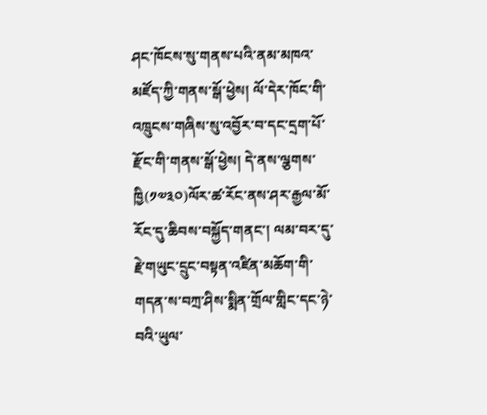ཤང་ཁོངས་སུ་གནས་པའི་ནམ་མཁའ་མཛོད་ཀྱི་གནས་སྒོ་ཕྱེས། ལོ་དེར་ཁོང་གི་འཁྲུངས་གཞིས་སུ་འབྱོར་བ་དང་དྲག་པོ་རྫོང་གི་གནས་སྒོ་ཕྱེས། དེ་ནས་ལྕགས་ཁྱི(༡༧༣༠)ལོར་ཚ་རོང་ནས་ཤར་རྒྱལ་མོ་རོང་དུ་ཆིབས་བསྐྱོད་གནང་། ལམ་བར་དུ་རྗེ་གཡུང་དྲུང་བསྟན་འཛིན་མཆོག་གི་གདན་ས་བཀྲ་ཤིས་སྨིན་གྲོལ་གླིང་དང་ཉེ་བའི་ཡུལ་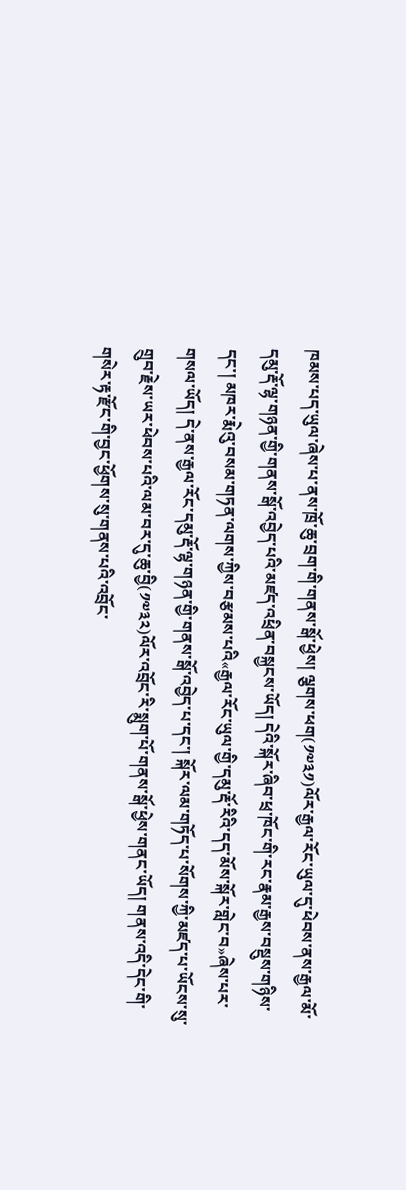ཁམས་པད་ཡུལ་ཞེས་པ་ནས་ཁྲོ་ཆུ་བྲག་གི་གནས་སྒོ་ཕྱེས། ལྕགས་ཕག(༡༧༣༡)ལོར་རྒྱལ་རོང་ཡུལ་དུ་ཕེབས་ནས་རྒྱལ་མོ་དམུ་རྡོ་ལྷ་གཉན་གྱི་གནས་སྒོ་འབྱེད་པའི་མཛད་འཕྲིན་བསྐྱངས་ཡོད། དེའི་སྐོར་ཞིབ་ཕྲ་ཁོང་གི་རང་རྣམ་རྒྱས་བསྡུས་གཉིས་དང་། མཁར་རྨེའུ་བསམ་གཏན་ལགས་ཀྱིས་བརྩམས་པའི«རྒྱལ་རོང་ཡུལ་གྱི་དམུ་རྡོ་རིའི་དད་མོས་སྐོར་གླེང་བ»ཞེས་པར་གསལ་ཡོད། དེ་ནས་རྒྱལ་རོང་དམུ་རྡོ་ལྷ་གཉན་གྱི་གནས་སྒོ་འབྱེད་པ་དང་། སྐོར་ལམ་གཏོད་པ་སོགས་ཀྱི་མཛད་པ་ཡོངས་སུ་གྲུབ་རྗེས་ཡར་ཕེབས་པའི་ལམ་བར་དུ་ཆུ་བྱི(༡༧༣༢)ལོར་འབྲོང་རི་སྨུག་པོ་གནས་སྒོ་ཕྱེས་གནང་ཡོད། གནས་འདི་དེང་གི་གསེར་རྟ་རྫོང་གི་བྱང་ཕྱོགས་སུ་གནས་པའི་འབྲོང་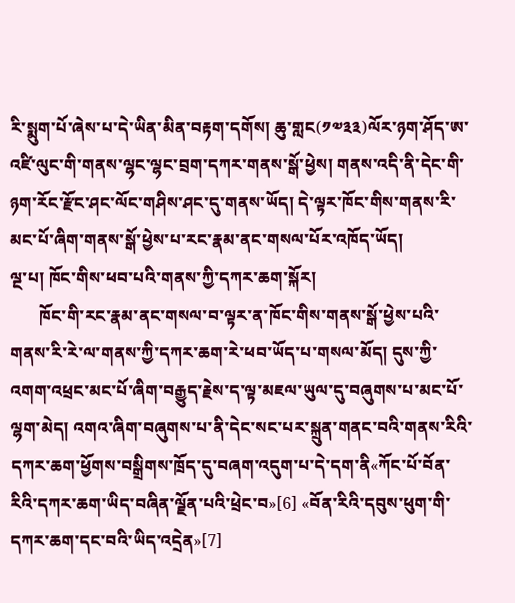རི་སྨུག་པོ་ཞེས་པ་དེ་ཡིན་མིན་བརྟག་དགོས། ཆུ་གླང(༡༧༣༣)ལོར་ཉག་ཤོད་ཨ་འཛི་ལུང་གི་གནས་ལྷང་ལྷང་བྲག་དཀར་གནས་སྒོ་ཕྱེས། གནས་འདི་ནི་དེང་གི་ཉག་རོང་རྫོང་ཤང་ལོང་གཤིས་ཤང་དུ་གནས་ཡོད། དེ་ལྟར་ཁོང་གིས་གནས་རི་མང་པོ་ཞིག་གནས་སྒོ་ཕྱེས་པ་རང་རྣམ་ནང་གསལ་པོར་འཁོད་ཡོད།
ལྔ་པ། ཁོང་གིས་ཕབ་པའི་གནས་ཀྱི་དཀར་ཆག་སྐོར།
       ཁོང་གི་རང་རྣམ་ནང་གསལ་བ་ལྟར་ན་ཁོང་གིས་གནས་སྒོ་ཕྱེས་པའི་གནས་རི་རེ་ལ་གནས་ཀྱི་དཀར་ཆག་རེ་ཕབ་ཡོད་པ་གསལ་མོད། དུས་ཀྱི་འགག་འཕྲང་མང་པོ་ཞིག་བརྒྱུད་རྗེས་ད་ལྟ་མཇལ་ཡུལ་དུ་བཞུགས་པ་མང་པོ་ལྷག་མེད། འགའ་ཞིག་བཞུགས་པ་ནི་དེང་སང་པར་སྐྲུན་གནང་བའི་གནས་རིའི་དཀར་ཆག་ཕྱོགས་བསྒྲིགས་ཁྲོད་དུ་བཞག་འདུག་པ་དེ་དག་ནི«ཀོང་པོ་བོན་རིའི་དཀར་ཆག་ཡིད་བཞིན་ལྗོན་པའི་ཕྲེང་བ»[6] «བོན་རིའི་དབུས་ཕུག་གི་དཀར་ཆག་དང་བའི་ཡིད་འདྲེན»[7]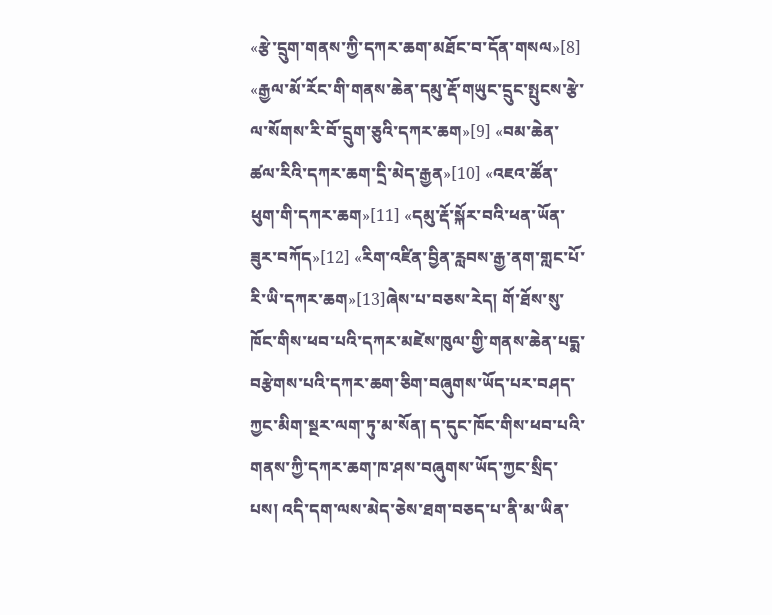«རྩེ་དྲུག་གནས་ཀྱི་དཀར་ཆག་མཐོང་བ་དོན་གསལ»[8] «རྒྱལ་མོ་རོང་གི་གནས་ཆེན་དམུ་རྡོ་གཡུང་དྲུང་སྤུངས་རྩེ་ལ་སོགས་རི་བོ་དྲུག་ཅུའི་དཀར་ཆག»[9] «བམ་ཆེན་ཚལ་རིའི་དཀར་ཆག་དྲི་མེད་རྒྱན»[10] «འཇའ་ཚོན་ཕུག་གི་དཀར་ཆག»[11] «དམུ་རྡོ་སྐོར་བའི་ཕན་ཡོན་ཟུར་བཀོད»[12] «རིག་འཛིན་བྱིན་རླབས་རྒྱ་ནག་གླང་པོ་རི་ཡི་དཀར་ཆག»[13]ཞེས་པ་བཅས་རེད། གོ་ཐོས་སུ་ཁོང་གིས་ཕབ་པའི་དཀར་མཛེས་ཁུལ་གྱི་གནས་ཆེན་པདྨ་བརྩེགས་པའི་དཀར་ཆག་ཅིག་བཞུགས་ཡོད་པར་བཤད་ཀྱང་མིག་སྔར་ལག་ཏུ་མ་སོན། ད་དུང་ཁོང་གིས་ཕབ་པའི་གནས་ཀྱི་དཀར་ཆག་ཁ་ཤས་བཞུགས་ཡོད་ཀྱང་སྲིད་པས། འདི་དག་ལས་མེད་ཅེས་ཐག་བཅད་པ་ནི་མ་ཡིན་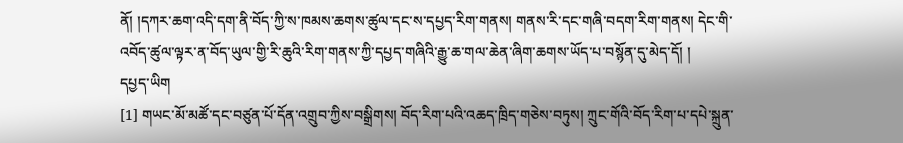ནོ། །དཀར་ཆག་འདི་དག་ནི་བོད་ཀྱི་ས་ཁམས་ཆགས་ཚུལ་དང་ས་དཔྱད་རིག་གནས། གནས་རི་དང་གཞི་བདག་རིག་གནས། དེང་གི་འབོད་ཚུལ་ལྟར་ན་བོད་ཡུལ་གྱི་རི་ཆུའི་རིག་གནས་ཀྱི་དཔྱད་གཞིའི་རྒྱུ་ཆ་གལ་ཆེན་ཞིག་ཆགས་ཡོད་པ་བསྙོན་དུ་མེད་དོ། །
དཔྱད་ཡིག
[1] གཡང་མོ་མཚོ་དང་བཙུན་པོ་དོན་འགྲུབ་ཀྱིས་བསྒྲིགས། བོད་རིག་པའི་འཆད་ཁྲིད་གཅེས་བཏུས། ཀྲུང་གོའི་བོད་རིག་པ་དཔེ་སྐྲུན་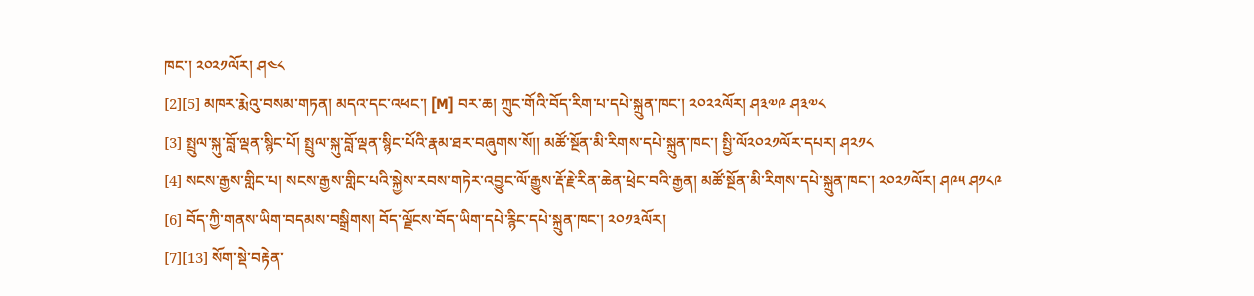ཁང་། ༢༠༢༡ལོར། ཤ༤༨
[2][5] མཁར་རྨེའུ་བསམ་གཏན། མདའ་དང་འཕང་། [M] བར་ཆ། ཀྲུང་གོའི་བོད་རིག་པ་དཔེ་སྐྲུན་ཁང་། ༢༠༢༢ལོར། ཤ༣༧༩ ཤ༣༧༨
[3] སྤྲུལ་སྐུ་བློ་ལྡན་སྙིང་པོ། སྤྲུལ་སྐུ་བློ་ལྡན་སྙིང་པོའི་རྣམ་ཐར་བཞུགས་སོ།། མཚོ་སྔོན་མི་རིགས་དཔེ་སྐྲུན་ཁང་། སྤྱི་ལོ༢༠༢༡ལོར་དཔར། ཤ༢༡༨
[4] སངས་རྒྱས་གླིང་པ། སངས་རྒྱས་གླིང་པའི་སྐྱེས་རབས་གཏེར་འབྱུང་ལོ་རྒྱུས་རྡོ་རྗེ་རིན་ཆེན་ཕྲེང་བའི་རྒྱན། མཚོ་སྔོན་མི་རིགས་དཔེ་སྐྲུན་ཁང་། ༢༠༢༡ལོར། ཤ༩༥ ཤ༡༨༩
[6] བོད་ཀྱི་གནས་ཡིག་བདམས་བསྒྲིགས། བོད་ལྗོངས་བོད་ཡིག་དཔེ་རྙིང་དཔེ་སྐྲུན་ཁང་། ༢༠༡༣ལོར།
[7][13] སོག་སྡེ་བརྟེན་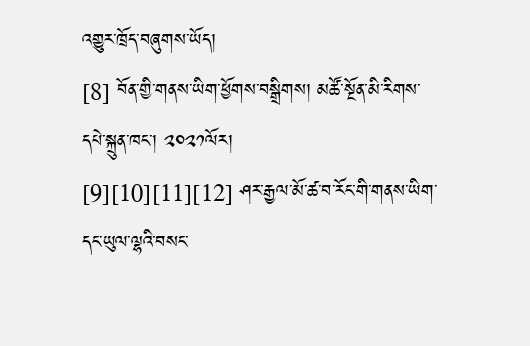འགྱུར་ཁྲོད་བཞུགས་ཡོད།
[8] བོན་གྱི་གནས་ཡིག་ཕྱོགས་བསྒྲིགས། མཚོ་སྔོན་མི་རིགས་དཔེ་སྐྲུན་ཁང་། ༢༠༢༡ལོར།
[9][10][11][12] ཤར་རྒྱལ་མོ་ཚ་བ་རོང་གི་གནས་ཡིག་དང་ཡུལ་ལྷའི་བསང་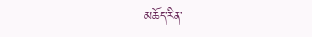མཆོད་རིན་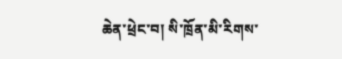ཆེན་ཕྲེང་བ། སི་ཁྲོན་མི་རིགས་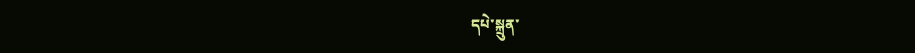དཔེ་སྐྲུན་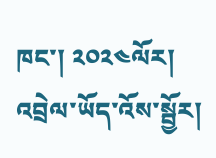ཁང་། ༢༠༢༤ལོར།
འབྲེལ་ཡོད་འོས་སྦྱོར།